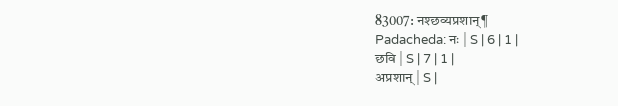83007: नश्छव्यप्रशान्¶
Padacheda: नः | S | 6 | 1 |
छवि | S | 7 | 1 |
अप्रशान् | S |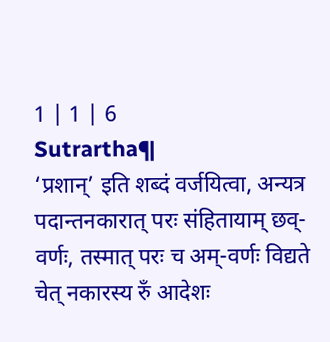1 | 1 | 6
Sutrartha¶
‘प्रशान्’ इति शब्दं वर्जयित्वा, अन्यत्र पदान्तनकारात् परः संहितायाम् छव्-वर्णः, तस्मात् परः च अम्-वर्णः विद्यते चेत् नकारस्य रुँ आदेशः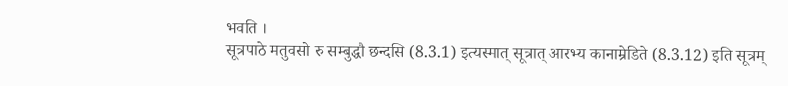भवति ।
सूत्रपाठे मतुवसो रु सम्बुद्धौ छन्दसि (8.3.1) इत्यस्मात् सूत्रात् आरभ्य कानाम्रेडिते (8.3.12) इति सूत्रम्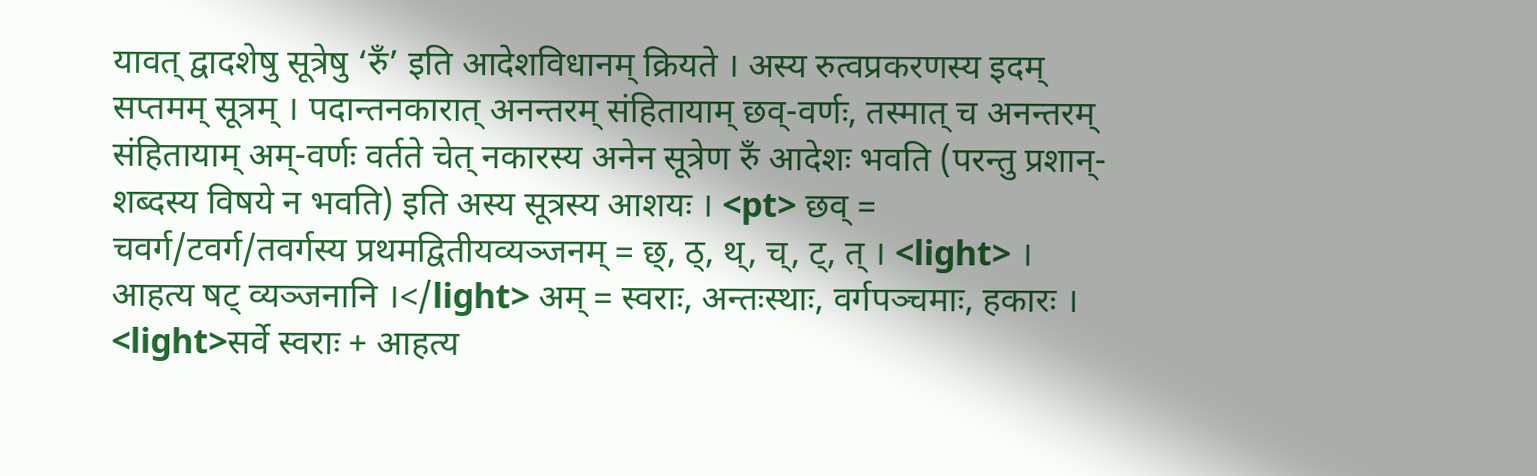यावत् द्वादशेषु सूत्रेषु ‘रुँ’ इति आदेशविधानम् क्रियते । अस्य रुत्वप्रकरणस्य इदम् सप्तमम् सूत्रम् । पदान्तनकारात् अनन्तरम् संहितायाम् छव्-वर्णः, तस्मात् च अनन्तरम् संहितायाम् अम्-वर्णः वर्तते चेत् नकारस्य अनेन सूत्रेण रुँ आदेशः भवति (परन्तु प्रशान्-शब्दस्य विषये न भवति) इति अस्य सूत्रस्य आशयः । <pt> छव् = चवर्ग/टवर्ग/तवर्गस्य प्रथमद्वितीयव्यञ्जनम् = छ्, ठ्, थ्, च्, ट्, त् । <light> । आहत्य षट् व्यञ्जनानि ।</light> अम् = स्वराः, अन्तःस्थाः, वर्गपञ्चमाः, हकारः । <light>सर्वे स्वराः + आहत्य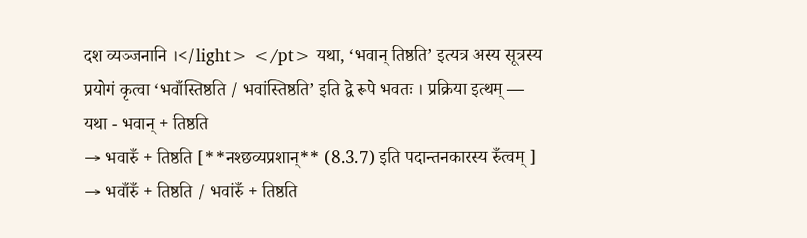दश व्यञ्जनानि ।</light> </pt> यथा, ‘भवान् तिष्ठति’ इत्यत्र अस्य सूत्रस्य प्रयोगं कृत्वा ‘भवाँस्तिष्ठति / भवांस्तिष्ठति’ इति द्वे रूपे भवतः । प्रक्रिया इत्थम् —
यथा - भवान् + तिष्ठति
→ भवारुँ + तिष्ठति [**नश्छव्यप्रशान्** (8.3.7) इति पदान्तनकारस्य रुँत्वम् ]
→ भवाँरुँ + तिष्ठति / भवांरुँ + तिष्ठति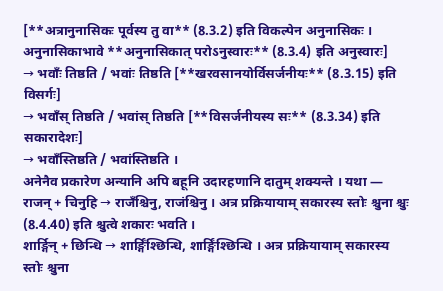[**अत्रानुनासिकः पूर्वस्य तु वा** (8.3.2) इति विकल्पेन अनुनासिकः । अनुनासिकाभावे **अनुनासिकात् परोऽनुस्वारः** (8.3.4) इति अनुस्वारः]
→ भवाँः तिष्ठति / भवांः तिष्ठति [**खरवसानयोर्विसर्जनीयः** (8.3.15) इति विसर्गः]
→ भवाँस् तिष्ठति / भवांस् तिष्ठति [**विसर्जनीयस्य सः** (8.3.34) इति सकारादेशः]
→ भवाँस्तिष्ठति / भवांस्तिष्ठति ।
अनेनैव प्रकारेण अन्यानि अपि बहूनि उदारहणानि दातुम् शक्यन्ते । यथा —
राजन् + चिनुहि → राजँश्चिनु, राजंश्चिनु । अत्र प्रक्रियायाम् सकारस्य स्तोः श्चुना श्चुः (8.4.40) इति श्चुत्वे शकारः भवति ।
शार्ङ्गिन् + छिन्धि → शार्ङ्गिँश्छिन्धि, शार्ङ्गिंश्छिन्धि । अत्र प्रक्रियायाम् सकारस्य स्तोः श्चुना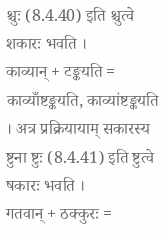श्चुः (8.4.40) इति श्चुत्वे शकारः भवति ।
काव्यान् + टङ्कयति = काव्याँष्टङ्कयति, काव्यांष्टङ्कयति । अत्र प्रक्रियायाम् सकारस्य ष्टुना ष्टुः (8.4.41) इति ष्टुत्वे षकारः भवति ।
गतवान् + ठक्कुरः =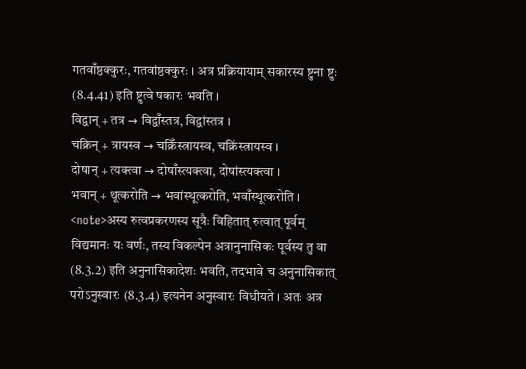गतवाँष्ठक्कुरः, गतवांष्ठक्कुरः । अत्र प्रक्रियायाम् सकारस्य ष्टुना ष्टुः (8.4.41) इति ष्टुत्वे षकारः भवति ।
विद्वान् + तत्र → विद्वाँस्तत्र, विद्वांस्तत्र ।
चक्रिन् + त्रायस्व → चक्रिँस्त्रायस्व, चक्रिंस्त्रायस्व ।
दोषान् + त्यक्त्वा → दोषाँस्त्यक्त्वा, दोषांस्त्यक्त्वा ।
भवान् + थूत्करोति → भवांस्थूत्करोति, भवाँस्थूत्करोति ।
<note>अस्य रुत्वप्रकरणस्य सूत्रैः विहितात् रुत्वात् पूर्वम् विद्यमानः यः वर्णः, तस्य विकल्पेन अत्रानुनासिकः पूर्वस्य तु वा (8.3.2) इति अनुनासिकादेशः भवति, तदभावे च अनुनासिकात् परोऽनुस्वारः (8.3.4) इत्यनेन अनुस्वारः विधीयते । अतः अत्र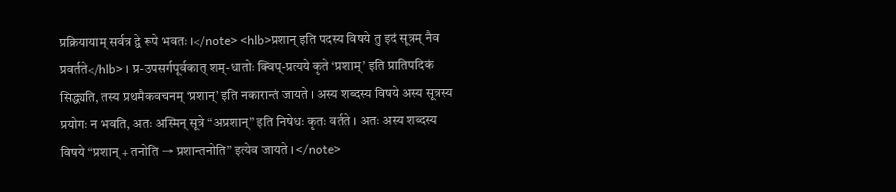प्रक्रियायाम् सर्वत्र द्वे रूपे भवतः ।</note> <hlb>प्रशान् इति पदस्य विषये तु इदं सूत्रम् नैव प्रवर्तते</hlb> । प्र-उपसर्गपूर्वकात् शम्-धातोः क्विप्-प्रत्यये कृते ‘प्रशाम्’ इति प्रातिपदिकं सिद्ध्यति, तस्य प्रथमैकवचनम् ‘प्रशान्’ इति नकारान्तं जायते । अस्य शब्दस्य विषये अस्य सूत्रस्य प्रयोगः न भवति, अतः अस्मिन् सूत्रे “अप्रशान्” इति निषेधः कृतः वर्तते । अतः अस्य शब्दस्य विषये “प्रशान् + तनोति → प्रशान्तनोति” इत्येव जायते । </note>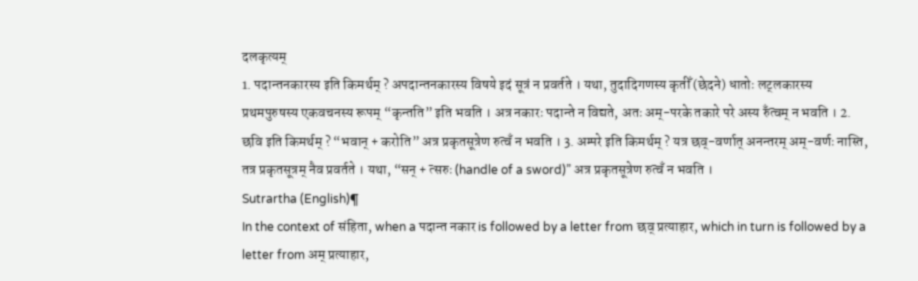दलकृत्यम्
1. पदान्तनकारस्य इति किमर्थम् ? अपदान्तनकारस्य विषये इदं सूत्रं न प्रवर्तते । यथा, तुदादिगणस्य कृतीँ (छेदने) धातोः लट्लकारस्य प्रथमपुरुषस्य एकवचनस्य रूपम् “कृन्तति” इति भवति । अत्र नकारः पदान्ते न विद्यते, अतः अम्-परके तकारे परे अस्य रुँत्वम् न भवति । 2. छवि इति किमर्थम् ? “भवान् + करोति” अत्र प्रकृतसूत्रेण रुत्वँ न भवति । 3. अम्परे इति किमर्थम् ? यत्र छव्-वर्णात् अनन्तरम् अम्-वर्णः नास्ति, तत्र प्रकृतसूत्रम् नैव प्रवर्तते । यथा, “सन् + त्सरुः (handle of a sword)” अत्र प्रकृतसूत्रेण रुत्वँ न भवति ।
Sutrartha (English)¶
In the context of संहिता, when a पदान्त नकार is followed by a letter from छव् प्रत्याहार, which in turn is followed by a letter from अम् प्रत्याहार,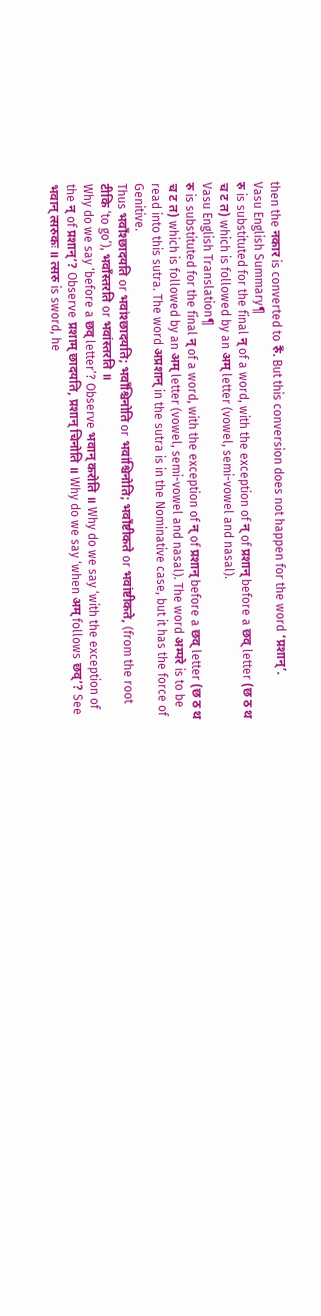then the नकार is converted to रुँ. But this conversion does not happen for the word ‘प्रशान्’.
Vasu English Summary¶
रु is substituted for the final न् of a word, with the exception of न् of प्रशान् before a छव् letter (छ ठ थ च ट त) which is followed by an अम् letter (vowel, semi-vowel and nasal).
Vasu English Translation¶
रु is substituted for the final न् of a word, with the exception of न् of प्रशान् before a छव् letter (छ ठ थ च ट त) which is followed by an अम् letter (vowel, semi-vowel and nasal). The word अम्परे is to be read into this sutra. The word अप्रशान् in the sutra is in the Nominative case, but it has the force of Genitive.
Thus भवाँश्छादयति or भवांश्छादयति; भवाँश्चिनोति or भवांश्चिनोति; भवाँष्टीकते or भवांष्टीकते, (from the root टीकि ‘to go’), भवाँस्तरति or भवांस्तरति ॥
Why do we say ‘before a छव् letter’? Observe भवान् करोति ॥ Why do we say ‘with the exception of the न् of प्रशान्’? Observe प्रशाम् छादयति, प्रशान् चिनोति ॥ Why do we say ‘when अम् follows छव्’? See भवान् त्सरुकः ॥ त्सरु is sword, he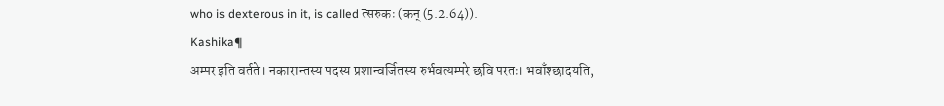who is dexterous in it, is called त्सरुकः (कन् (5.2.64)).
Kashika¶
अम्पर इति वर्तते। नकारान्तस्य पदस्य प्रशान्वर्जितस्य रुर्भवत्यम्परे छवि परतः। भवाँश्छादयति,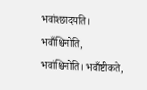भवांश्छादयति। भवाँश्चिनोति, भवांश्चिनोति। भवाँष्टीकते,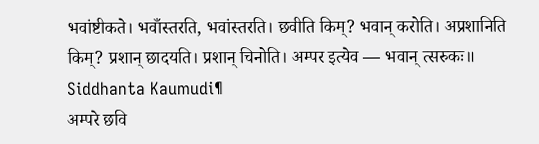भवांष्टीकते। भवाँस्तरति, भवांस्तरति। छवीति किम्? भवान् करोति। अप्रशानिति किम्? प्रशान् छादयति। प्रशान् चिनोति। अम्पर इत्येव — भवान् त्सरुकः॥
Siddhanta Kaumudi¶
अम्परे छवि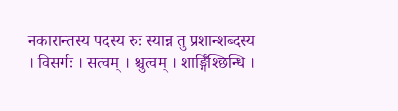नकारान्तस्य पदस्य रुः स्यान्न तु प्रशान्शब्दस्य । विसर्गः । सत्वम् । श्चुत्वम् । शार्ङ्गिँश्छिन्धि ।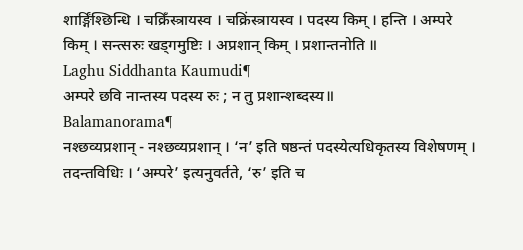शार्ङ्गिंश्छिन्धि । चक्रिँस्त्रायस्व । चक्रिंस्त्रायस्व । पदस्य किम् । हन्ति । अम्परे किम् । सन्त्सरुः खड्गमुष्टिः । अप्रशान् किम् । प्रशान्तनोति ॥
Laghu Siddhanta Kaumudi¶
अम्परे छवि नान्तस्य पदस्य रुः ; न तु प्रशान्शब्दस्य॥
Balamanorama¶
नश्छव्यप्रशान् - नश्छव्यप्रशान् । ‘न’ इति षष्ठन्तं पदस्येत्यधिकृतस्य विशेषणम् । तदन्तविधिः । ‘अम्परे’ इत्यनुवर्तते, ‘रु’ इति च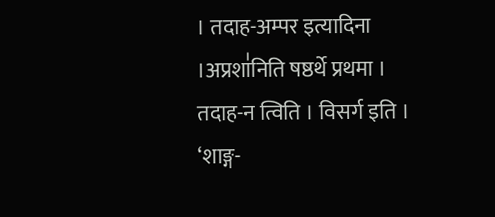। तदाह-अम्पर इत्यादिना ।अप्रशा॑निति षष्ठर्थे प्रथमा । तदाह-न त्विति । विसर्ग इति । ‘शाङ्ग-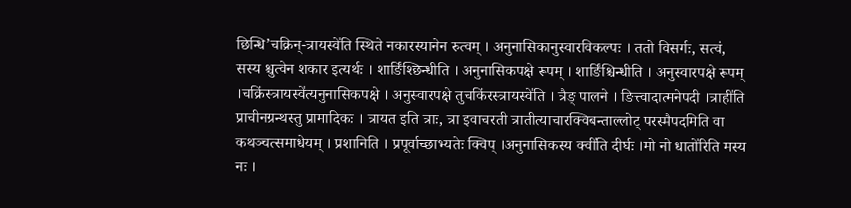छिन्धि’चक्रिन्-त्रायस्वे॑ति स्थिते नकारस्यानेन रुत्वम् । अनुनासिकानुस्वारविकल्पः । ततो विसर्गः, सत्वं, सस्य श्चुत्वेन शकार इत्यर्थः । शार्ङिंश्छिन्धीति । अनुनासिकपक्षे रूपम् । शार्ङिंश्चिन्धीति । अनुस्वारपक्षे रूपम् ।चक्रिंस्त्रायस्वे॑त्यनुनासिकपक्षे । अनुस्वारपक्षे तुचकिंरस्त्रायस्वे॑ति । त्रैङ् पालने । ङित्त्वादात्मनेपदी ।त्राही॑ति प्राचीनग्रन्थस्तु प्रामादिकः । त्रायत इति त्राः, त्रा इवाचरती त्रातीत्याचारक्विबन्ताल्लोट् परस्मैपदमिति वा कथञ्चत्समाधेयम् । प्रशानिति । प्रपूर्वाच्छाभ्यतेः क्विप् ।अनुनासिकस्य क्वी॑ति दीर्घः ।मो नो धातो॑रिति मस्य नः ।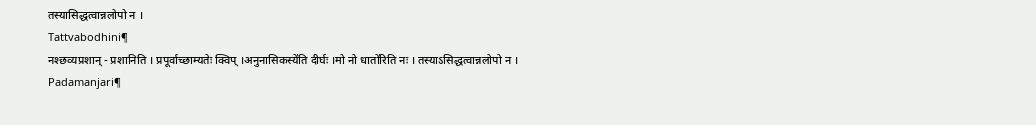तस्यासिद्धत्वान्नलोपो न ।
Tattvabodhini¶
नश्छव्यप्रशान् - प्रशानिति । प्रपूर्वाच्छाम्यतेः क्विप् ।अनुनासिकस्ये॑ति दीर्घः ।मो नो धातो॑रिति नः । तस्याऽसिद्धत्वान्नलोपो न ।
Padamanjari¶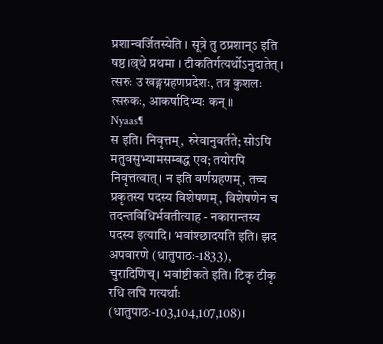प्रशान्वर्जितस्येति । सूत्रे तु ठप्रशान्ऽ इति षष्ठ।ल्र्थे प्रथमा । टीकतिर्गत्यर्थोऽनुदातेत् । त्सरुः उ खङ्गग्रहणप्रदेशः, तत्र कुशलः त्सरुकः, आकर्षादिभ्यः कन् ॥
Nyaas¶
स इति। निवृत्तम्, रुरेवानुवर्तते; सोऽपि मतुवसुभ्यामसम्बद्ध एव; तयोरपि निवृत्तत्वात्। न इति वर्णग्रहणम्, तच्च प्रकृतस्य पदस्य विशेषणम्, विशेषणेन च तदन्तविधिर्भवतीत्याह - नकारान्तस्य पदस्य इत्यादि। भवांश्छादयति इति। झद अपवारणे (धातुपाठः-1833), चुरादिणिच्। भवांष्टीकते इति। टिकृ टीकृ रधि लघि गत्यर्थाः (धातुपाठः-103,104,107,108)।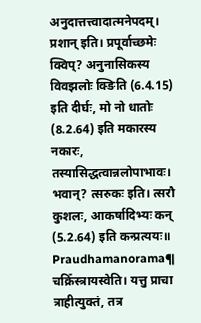अनुदात्तत्त्वादात्मनेपदम्। प्रशान् इति। प्रपूर्वाच्छमेः क्विप्? अनुनासिकस्य विवझलोः क्ङिति (6.4.15) इति दीर्घः, मो नो धातोः (8.2.64) इति मकारस्य नकारः, तस्यासिद्धत्वान्नलोपाभावः। भवान्? त्सरुकः इति। त्सरौ कुशलः, आकर्षादिभ्यः कन् (5.2.64) इति कन्प्रत्ययः॥
Praudhamanorama¶
चक्रिँस्त्रायस्वेति। यत्तु प्राचा त्राहीत्युक्तं, तत्र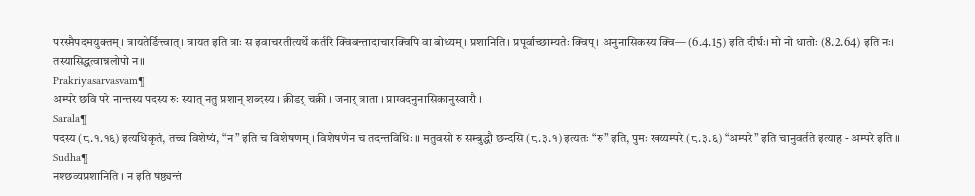परस्मैपदमयुक्तम्। त्रायतेर्ङित्त्वात्। त्रायत इति त्राः स इवाचरतीत्यर्थे कर्तरि क्विबन्तादाचारक्विपि वा बोध्यम्। प्रशानिति। प्रपूर्वाच्छाम्यतेः क्विप्। अनुनासिकस्य क्वि— (6.4.15) इति दीर्घः। मो नो धातोः (8.2.64) इति नः। तस्यासिद्धत्वान्नलोपो न॥
Prakriyasarvasvam¶
अम्परे छवि परे नान्तस्य पदस्य रुः स्यात् नतु प्रशान् शब्दस्य । क्रीडर् चक्री । जनार् त्राता । प्राग्वदनुनासिकानुस्वारौ ।
Sarala¶
पदस्य (८.१.१६) इत्यधिकृतं, तच्च विशेष्यं, “न” इति च विशेषणम् । विशेषणेन च तदन्तविधिः ॥ मतुवसो रु सम्बुद्धौ छन्दसि (८.३.१) इत्यतः “रु” इति, पुमः खय्यम्परे (८.३.६) “अम्परे” इति चानुवर्तते इत्याह - अम्परे इति ॥
Sudha¶
नश्छव्यप्रशानिति । न इति षष्ठ्यन्तं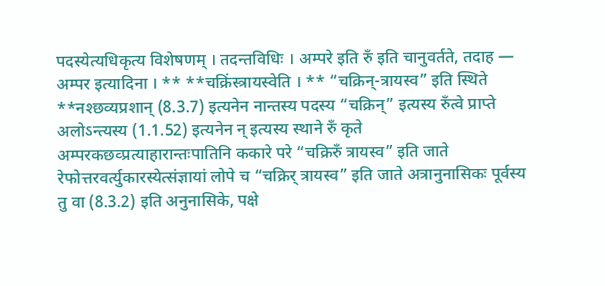पदस्येत्यधिकृत्य विशेषणम् । तदन्तविधिः । अम्परे इति रुँ इति चानुवर्तते, तदाह — अम्पर इत्यादिना । ** **चक्रिंस्त्रायस्वेति । ** “चक्रिन्-त्रायस्व” इति स्थिते **नश्छव्यप्रशान् (8.3.7) इत्यनेन नान्तस्य पदस्य “चक्रिन्” इत्यस्य रुँत्वे प्राप्ते अलोऽन्त्यस्य (1.1.52) इत्यनेन न् इत्यस्य स्थाने रुँ कृते अम्परकछव्प्रत्याहारान्तःपातिनि ककारे परे “चक्रिरुँ त्रायस्व” इति जाते रेफोत्तरवर्त्युकारस्येत्संज्ञायां लोपे च “चक्रिर् त्रायस्व” इति जाते अत्रानुनासिकः पूर्वस्य तु वा (8.3.2) इति अनुनासिके, पक्षे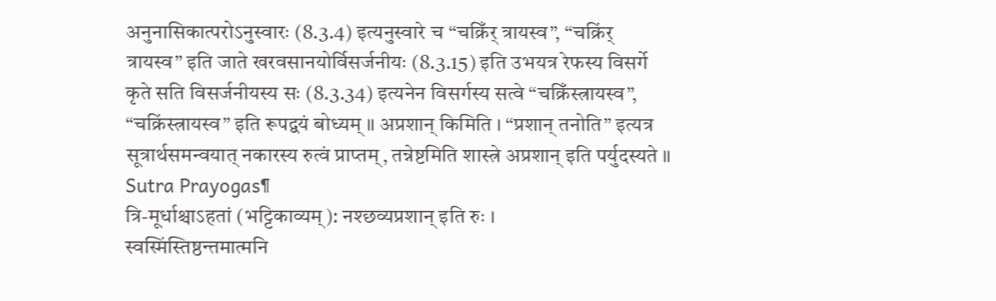अनुनासिकात्परोऽनुस्वारः (8.3.4) इत्यनुस्वारे च “चक्रिँर् त्रायस्व”, “चक्रिंर् त्रायस्व” इति जाते खरवसानयोर्विसर्जनीयः (8.3.15) इति उभयत्र रेफस्य विसर्गे कृते सति विसर्जनीयस्य सः (8.3.34) इत्यनेन विसर्गस्य सत्वे “चक्रिँस्त्रायस्व”, “चक्रिंस्त्रायस्व” इति रूपद्वयं बोध्यम् ॥ अप्रशान् किमिति । “प्रशान् तनोति” इत्यत्र सूत्रार्थसमन्वयात् नकारस्य रुत्वं प्राप्तम्, तन्नेष्टमिति शास्त्रे अप्रशान् इति पर्युदस्यते ॥
Sutra Prayogas¶
त्रि-मूर्धाश्चाऽहतां (भट्टिकाव्यम्): नश्छव्यप्रशान् इति रुः ।
स्वस्मिंस्तिष्ठन्तमात्मनि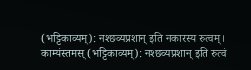(भट्टिकाव्यम्): नश्छव्यप्रशान् इति नकारस्य रुत्वम्।
काम्यंस्तमस् (भट्टिकाव्यम्): नश्छव्यप्रशान् इति रुत्वं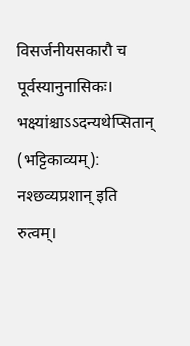विसर्जनीयसकारौ च पूर्वस्यानुनासिकः।
भक्ष्यांश्चाऽऽदन्यथेप्सितान् (भट्टिकाव्यम्): नश्छव्यप्रशान् इति रुत्वम्।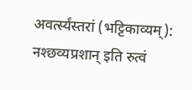अवर्त्स्यंस्तरां (भट्टिकाव्यम्): नश्छव्यप्रशान् इति रुत्वं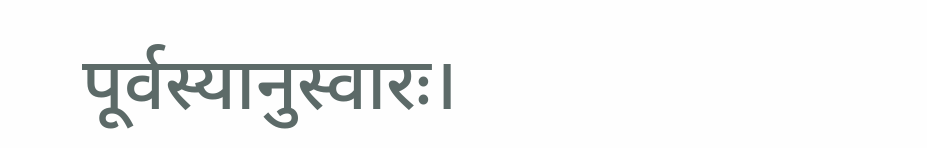पूर्वस्यानुस्वारः।